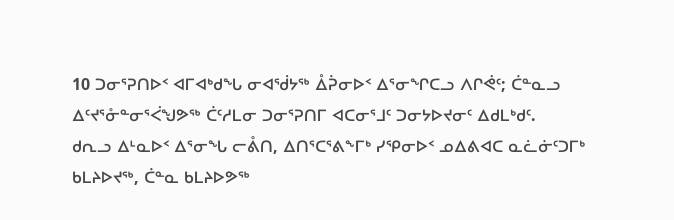10 ᑐᓂᕐᕈᑎᐅᑉ ᐊᒥᐊᒃᑯᖓ ᓂᐊᖂᔭᖅ ᐂᕉᓂᐅᑉ ᐃᕐᓂᖏᑕᓗ ᐱᒋᕚᑦ; ᑖᓐᓇᓗ ᐃᑦᔪᕐᓁᓐᓂᕐᐹᖑᕗᖅ ᑖᑦᓱᒪᓂ ᑐᓂᕐᕈᑎᒥ ᐊᑕᓂᕐᒧᑦ ᑐᓂᔭᐅᔪᓂᑦ ᐃᑯᒪᒃᑯᑦ.
ᑯᕆᓗ ᐃᒻᓇᐅᑉ ᐃᕐᓂᖓ ᓕᕔᑎ, ᐃᑎᕐᑕᕐᕕᖕᒥᒃ ᓯᕿᓂᐅᑉ ᓄᐃᕕᐊᑕ ᓇᓛᓃᑦᑐᒥᒃ ᑲᒪᔨᐅᔪᖅ, ᑖᓐᓇ ᑲᒪᔨᐅᕗᖅ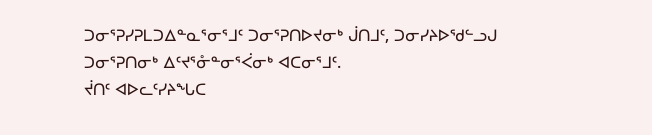ᑐᓂᕐᕈᓯᕈᒪᑐᐃᓐᓇᕐᓂᕐᒧᑦ ᑐᓂᕐᕈᑎᐅᔪᓂᒃ ᒎᑎᒧᑦ, ᑐᓂᓯᔨᐅᖁᓪᓗᒍ ᑐᓂᕐᕈᑎᓂᒃ ᐃᑦᔪᕐᓁᓐᓂᕐᐹᓂᒃ ᐊᑕᓂᕐᒧᑦ.
ᔫᑎᑦ ᐊᐅᓚᑦᓯᔨᖓᑕ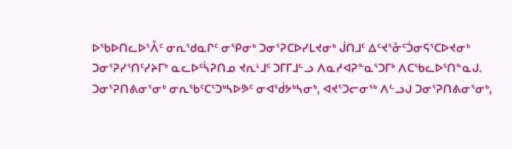ᐅᖃᐅᑎᓚᐅᕐᐰᑦ ᓂᕆᖁᓇᒋᑦ ᓂᕿᓂᒃ ᑐᓂᕐᕈᑕᐅᓯᒪᔪᓂᒃ ᒎᑎᒧᑦ ᐃᑦᔪᕐᓁᑦᑑᓂᕋᕐᑕᐅᔪᓂᒃ ᑐᓂᕐᕈᓯᕐᑎᑦᓯᔨᒥᒃ ᓇᓚᐅᑦᓵᕈᑎᓄ ᔪᕆᒻᒧᑦ ᑐᒥᒥᒧᓪᓗ ᐱᓇᓱᐊᕈᓐᓇᕐᑐᒥᒃ ᐱᑕᖃᓚᐅᕐᑎᓐᓇᒍ.
ᑐᓂᕐᕈᑎᕕᓂᕐᓂᒃ ᓂᕆᖃᑦᑕᕐᑐᒃᓴᐅᕗᑦ ᓂᐊᖂᔭᒃᓴᓂᒃ, ᐊᔪᕐᑐᓕᓂᖅ ᐱᓪᓗᒍ ᑐᓂᕐᕈᑎᕕᓂᕐᓂᒃ,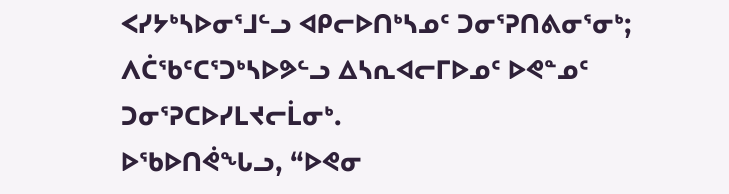ᐸᓯᔭᒃᓴᐅᓂᕐᒧᓪᓗ ᐊᑭᓕᐅᑎᒃᓴᓄᑦ ᑐᓂᕐᕈᑎᕕᓂᕐᓂᒃ; ᐱᑖᖃᑦᑕᕐᑐᒃᓴᐅᕗᓪᓗ ᐃᓴᕆᐊᓕᒥᐅᓄᑦ ᐅᕙᓐᓄᑦ ᑐᓂᕐᕈᑕᐅᓯᒪᔪᓕᒫᓂᒃ.
ᐅᖃᐅᑎᕚᖓᓗ, “ᐅᕙᓂ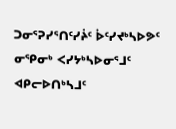ᑐᓂᕐᕈᓯᕐᑎᑦᓯᔩᑦ ᐆᑦᓯᔪᒃᓴᐅᕗᑦ ᓂᕿᓂᒃ ᐸᓯᔭᒃᓴᐅᓂᕐᒧᑦ ᐊᑭᓕᐅᑎᒃᓴᒧᑦ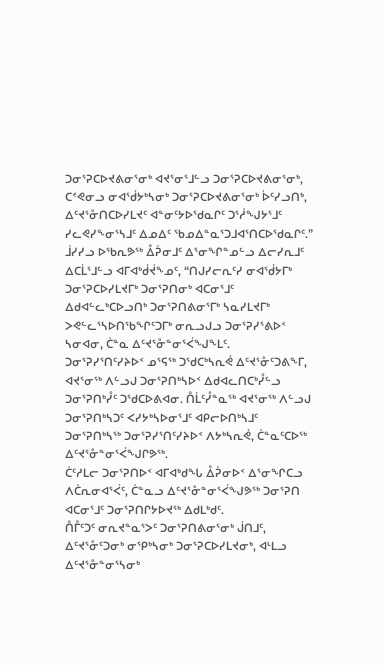ᑐᓂᕐᕈᑕᐅᔪᕕᓂᕐᓂᒃ ᐊᔪᕐᓂᕐᒧᓪᓗ ᑐᓂᕐᕈᑕᐅᔪᕕᓂᕐᓂᒃ, ᑕᕝᕙᓂᓗ ᓂᐊᖂᔭᒃᓴᓂᒃ ᑐᓂᕐᕈᑕᐅᔪᕕᓂᕐᓂᒃ ᐆᑦᓯᓗᑎᒃ, ᐃᑦᔪᕐᓁᑎᑕᐅᓯᒪᔪᑦ ᐊᓐᓂᑦᔭᐅᖁᓇᒋᑦ ᑐᕐᓲᖑᔭᕐᒧᑦ ᓯᓚᕙᓯᖕᓂᕐᓴᒧᑦ ᐃᓄᐃᑦ ᖃᓄᐃᓐᓇᕐᑐᒧᐊᕐᑎᑕᐅᖁᓇᒋᑦ.”
ᒨᓯᓯᓗ ᐅᖃᕆᕗᖅ ᐂᕉᓂᒧᑦ ᐃᕐᓂᖏᓐᓄᓪᓗ ᐃᓕᓯᕆᒧᑦ ᐃᑕᒫᕐᒧᓪᓗ ᐊᒥᐊᒃᑰᔫᖕᓄᑦ, “ᑎᒍᓯᓕᕆᑦᓯ ᓂᐊᖂᔭᒥᒃ ᑐᓂᕐᕈᑕᐅᓯᒪᔪᒥᒃ ᑐᓂᕐᕈᑎᓂᒃ ᐊᑕᓂᕐᒧᑦ ᐃᑯᐊᓪᓚᒃᑕᐅᓗᑎᒃ ᑐᓂᕐᕈᑎᕕᓂᕐᒥᒃ ᓴᓇᓯᒪᔪᒥᒃ ᐳᕙᓪᓚᕐᓴᐅᑎᖃᖏᑦᑐᒥᒃ ᓂᕆᓗᒍᓗ ᑐᓂᕐᕈᓯᕐᕕᐅᑉ ᓴᓂᐊᓂ, ᑖᓐᓇ ᐃᑦᔪᕐᓁᓐᓂᕐᐹᖑᖕᒪᑦ.
ᑐᓂᕐᕈᓯᕐᑎᑦᓯᔨᐅᑉ ᓄᕐᕋᖅ ᑐᖁᑕᒃᓴᕆᕚ ᐃᑦᔪᕐᓁᑦᑐᕕᖕᒥ, ᐊᔪᕐᓂᖅ ᐱᓪᓗᒍ ᑐᓂᕐᕈᑎᒃᓴᐅᑉ ᐃᑯᐊᓚᑎᑕᒃᓮᓪᓗ ᑐᓂᕐᕈᑎᒃᓮᑦ ᑐᖁᑕᐅᕕᐊᓂ. ᑍᒫᑦᓮᓐᓇᖅ ᐊᔪᕐᓂᖅ ᐱᓪᓗᒍ ᑐᓂᕐᕈᑎᒃᓴᑐᑦ ᐸᓯᔭᒃᓴᐅᓂᕐᒧᑦ ᐊᑭᓕᐅᑎᒃᓴᒧᑦ ᑐᓂᕐᕈᑎᒃᓴᖅ ᑐᓂᕐᕈᓯᕐᑎᑦᓯᔨᐅᑉ ᐱᔭᒃᓴᕆᕚ, ᑖᓐᓇᑦᑕᐅᖅ ᐃᑦᔪᕐᓁᓐᓂᕐᐹᖑᒋᕗᖅ.
ᑖᑦᓱᒪᓕ ᑐᓂᕐᕈᑎᐅᑉ ᐊᒥᐊᒃᑯᖓ ᐂᕉᓂᐅᑉ ᐃᕐᓂᖏᑕᓗ ᐱᑖᕆᓂᐊᕐᐹᑦ, ᑖᓐᓇᓗ ᐃᑦᔪᕐᓁᓐᓂᕐᐹᖑᕗᖅ ᑐᓂᕐᕈᑎ ᐊᑕᓂᕐᒧᑦ ᑐᓂᕐᕈᑎᒋᔭᐅᔪᖅ ᐃᑯᒪᒃᑯᑦ.
ᑍᒤᑦᑐᑦ ᓂᕆᔪᓐᓇᕐᐳᑦ ᑐᓂᕐᕈᑎᕕᓂᕐᓂᒃ ᒎᑎᒧᑦ, ᐃᑦᔪᕐᓁᑦᑐᓂᒃ ᓂᕿᒃᓴᓂᒃ ᑐᓂᕐᕈᑕᐅᓯᒪᔪᓂᒃ, ᐊᒻᒪᓗ ᐃᑦᔪᕐᓁᓐᓂᕐᓴᓂᒃ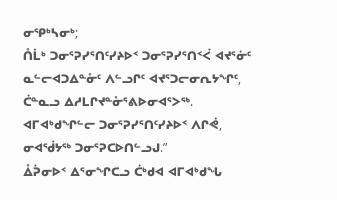ᓂᕿᒃᓴᓂᒃ;
ᑍᒫᒃ ᑐᓂᕐᕈᓯᕐᑎᑦᓯᔨᐅᑉ ᑐᓂᕐᕈᓯᕐᑎᑉᐹ ᐊᔪᕐᓃᑦ ᓇᓪᓕᐊᑐᐃᓐᓁᑦ ᐱᓪᓗᒋᑦ ᐊᔪᕐᑐᓕᓂᕆᔭᖏᑦ, ᑖᓐᓇᓗ ᐃᓱᒪᒋᔪᓐᓁᕐᕕᐅᓂᐊᕐᐳᖅ. ᐊᒥᐊᒃᑯᖏᓪᓕ ᑐᓂᕐᕈᓯᕐᑎᑦᓯᔨᐅᑉ ᐱᒋᕚ, ᓂᐊᖂᔭᖅ ᑐᓂᕐᕈᑕᐅᑎᓪᓗᒍ.”
ᐂᕉᓂᐅᑉ ᐃᕐᓂᖏᑕᓗ ᑖᒃᑯᐊ ᐊᒥᐊᒃᑯᖓ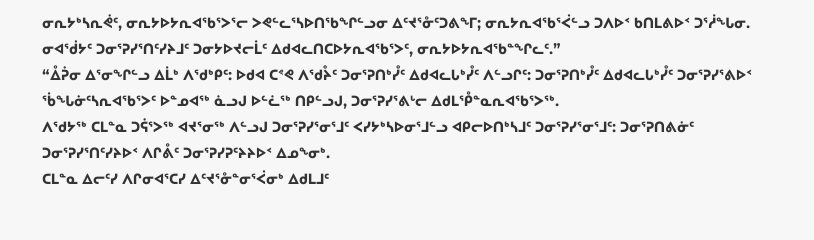ᓂᕆᔭᒃᓴᕆᕚᑦ, ᓂᕆᔭᐅᔭᕆᐊᖃᕐᐳᕐᓕ ᐳᕙᓪᓚᕐᓴᐅᑎᖃᖏᓪᓗᓂ ᐃᑦᔪᕐᓁᑦᑐᕕᖕᒥ; ᓂᕆᔭᕆᐊᖃᕐᐹᓪᓗ ᑐᐱᐅᑉ ᑲᑎᒪᕕᐅᑉ ᑐᕐᓲᖓᓂ.
ᓂᐊᖂᔭᑦ ᑐᓂᕐᕈᓯᕐᑎᑦᓯᔨᒧᑦ ᑐᓂᔭᐅᔪᓕᒫᑦ ᐃᑯᐊᓚᑎᑕᐅᔭᕆᐊᖃᕐᐳᑦ, ᓂᕆᔭᐅᔭᕆᐊᖃᓐᖏᓚᑦ.”
“ᐂᕉᓂ ᐃᕐᓂᖏᓪᓗ ᐃᒫᒃ ᐱᖁᒃᑭᑦ: ᐅᑯᐊ ᑕᕝᕙ ᐱᖁᔧᑦ ᑐᓂᕐᕈᑎᒃᓮᑦ ᐃᑯᐊᓚᒐᒃᓮᑦ ᐱᓪᓗᒋᑦ: ᑐᓂᕐᕈᑎᒃᓮᑦ ᐃᑯᐊᓚᒐᒃᓮᑦ ᑐᓂᕐᕈᓯᕐᕕᐅᑉ ᖄᖓᓃᑦᓴᕆᐊᖃᕐᐳᑦ ᐅᓐᓄᐊᖅ ᓈᓗᒍ ᐅᓪᓛᖅ ᑎᑭᓪᓗᒍ, ᑐᓂᕐᕈᓯᕐᕕᒡᓕ ᐃᑯᒪᕾᓐᓇᕆᐊᖃᕐᐳᖅ.
ᐱᖁᔭᖅ ᑕᒪᓐᓇ ᑐᕌᕐᐳᖅ ᐊᔪᕐᓂᖅ ᐱᓪᓗᒍ ᑐᓂᕐᕈᓯᕐᓂᕐᒧᑦ ᐸᓯᔭᒃᓴᐅᓂᕐᒧᓪᓗ ᐊᑭᓕᐅᑎᒃᓴᒧᑦ ᑐᓂᕐᕈᓯᕐᓂᕐᒧᑦ: ᑐᓂᕐᕈᑎᕕᓃᑦ ᑐᓂᕐᕈᓯᕐᑎᑦᓯᔨᐅᑉ ᐱᒋᕔᑦ ᑐᓂᕐᕈᓯᕈᑦᔨᔨᐅᑉ ᐃᓄᖕᓂᒃ.
ᑕᒪᓐᓇ ᐃᓕᑦᓯ ᐱᒋᓂᐊᕐᑕᓯ ᐃᑦᔪᕐᓁᓐᓂᕐᐹᓂᒃ ᐃᑯᒪᒧᑦ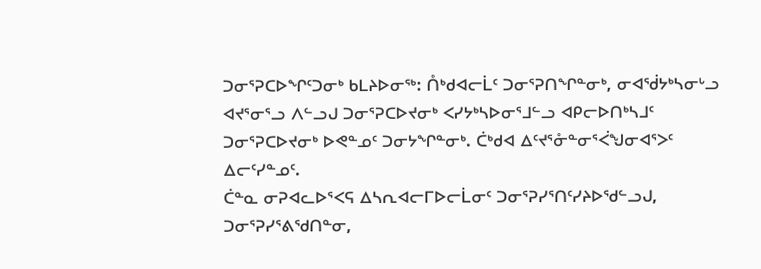ᑐᓂᕐᕈᑕᐅᖏᑦᑐᓂᒃ ᑲᒪᔨᐅᓂᖅ: ᑍᒃᑯᐊᓕᒫᑦ ᑐᓂᕐᕈᑎᖏᓐᓂᒃ, ᓂᐊᖂᔭᒃᓴᓂᒡᓗ ᐊᔪᕐᓂᕐᓗ ᐱᓪᓗᒍ ᑐᓂᕐᕈᑕᐅᔪᓂᒃ ᐸᓯᔭᒃᓴᐅᓂᕐᒧᓪᓗ ᐊᑭᓕᐅᑎᒃᓴᒧᑦ ᑐᓂᕐᕈᑕᐅᔪᓂᒃ ᐅᕙᓐᓄᑦ ᑐᓂᔭᖏᓐᓂᒃ. ᑖᒃᑯᐊ ᐃᑦᔪᕐᓁᓐᓂᕐᐹᖑᓂᐊᕐᐳᑦ ᐃᓕᑦᓯᓐᓄᑦ.
ᑖᓐᓇ ᓂᕈᐊᓚᐅᕐᐸᕋ ᐃᓴᕆᐊᓕᒥᐅᓕᒫᓂᑦ ᑐᓂᕐᕈᓯᕐᑎᑦᓯᔨᐅᖁᓪᓗᒍ, ᑐᓂᕐᕈᓯᕐᕕᖁᑎᓐᓂ,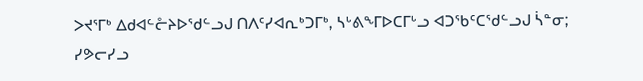ᐳᔪᕐᒥᒃ ᐃᑯᐊᓪᓔᔨᐅᖁᓪᓗᒍ ᑎᐱᑦᓯᐊᕆᒃᑐᒥᒃ, ᓴᒡᕕᖕᒥᐅᑕᒥᒡᓗ ᐊᑐᖃᑦᑕᖁᓪᓗᒍ ᓵᓐᓂ; ᓯᕗᓕᓯᓗ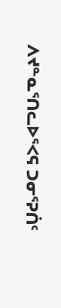ᐱᔪᓐᓇᕐᑎᓚᐅᕐᐸᕋ ᑐᓂᕐᕈᑏᑦ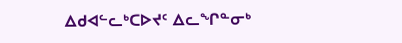ᐃᑯᐊᓪᓚᒃᑕᐅᔪᑦ ᐃᓚᖏᓐᓂᒃ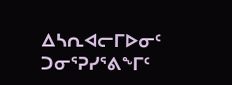ᐃᓴᕆᐊᓕᒥᐅᓂᑦ ᑐᓂᕐᕈᓯᕐᕕᖕᒥᑦ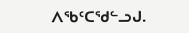ᐱᖃᑦᑕᖁᓪᓗᒍ.